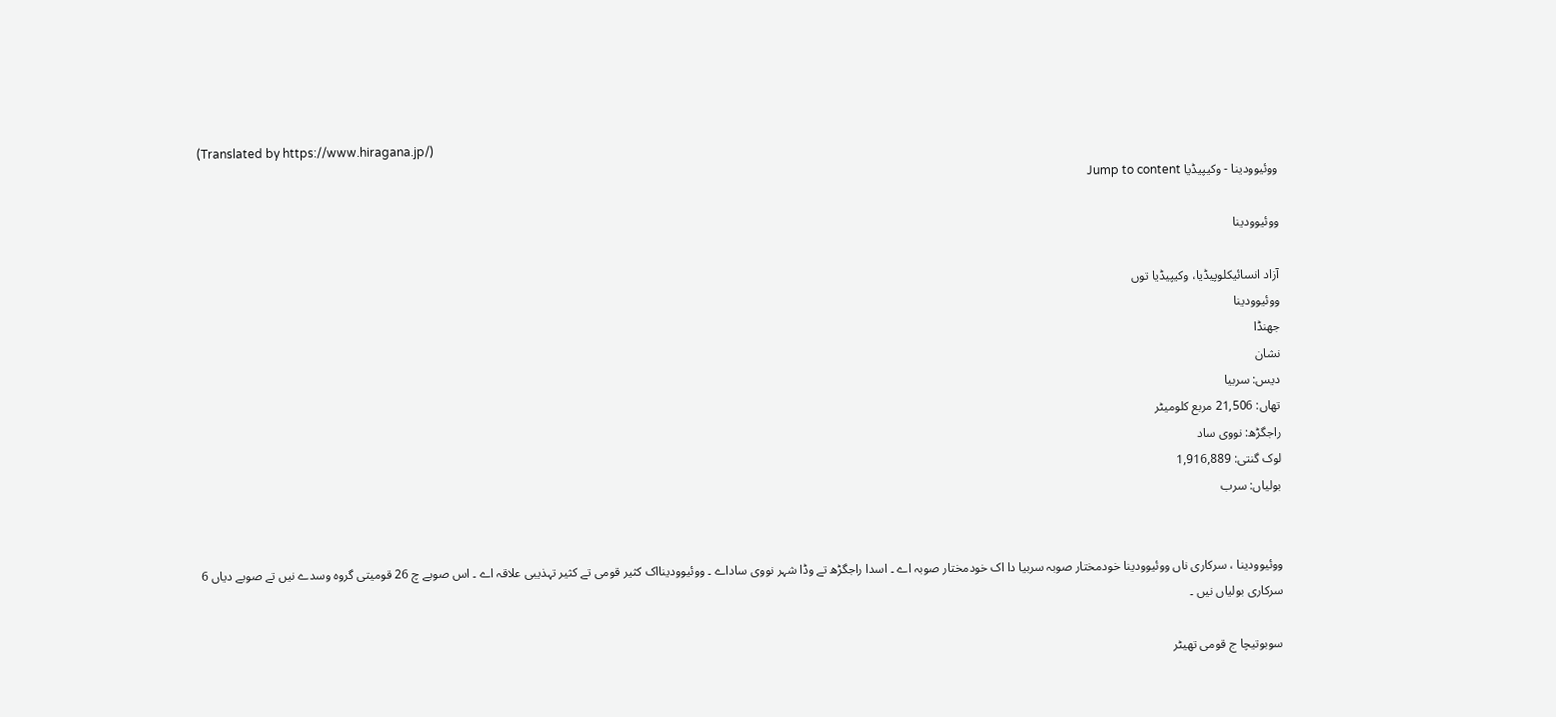(Translated by https://www.hiragana.jp/)
ووئیوودینا - وکیپیڈیا Jump to content

ووئیوودینا

آزاد انسائیکلوپیڈیا، وکیپیڈیا توں
ووئیوودینا
جھنڈا
نشان
دیس: سربیا
تھاں: 21,506 مربع کلومیٹر
راجگڑھ: نووی ساد
لوک گنتی: 1,916,889
بولیاں: سرب


ووئیوودینا ، سرکاری ناں ووئیوودینا خودمختار صوبہ سربیا دا اک خودمختار صوبہ اے ۔ اسدا راجگڑھ تے وڈا شہر نووی ساداے ۔ ووئیوودینااک کثیر قومی تے کثیر تہذیبی علاقہ اے ۔ اس صوبے چ 26 قومیتی گروہ وسدے نیں تے صوبے دیاں 6 سرکاری بولیاں نیں ۔

سوبوتیچا ج قومی تھیٹر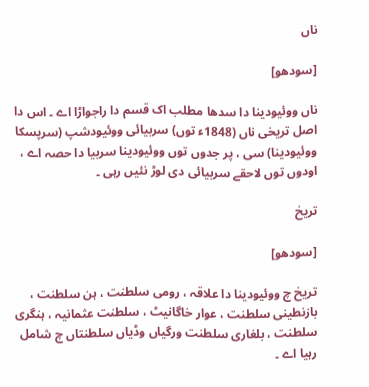ناں

[سودھو]

ناں ووئیودینا دا سدھا مطلب اک قسم دا راجواڑا اے ۔ اس دا اصل تریخی ناں (1848ء توں) سربیائی ووئیودشپ (سرپسکا ووئیودینا) سی ، پر جدوں توں ووئیودینا سربیا دا حصہ اے ، اودوں توں لاحقے سربیائی دی لوڑ نئیں رہی ۔

تریخ

[سودھو]

تریخ چ ووئیودینا دا علاقہ ، رومی سلطنت ، ہن سلطنت ، بازنطینی سلطنت ، عوار خاگانیٹ ، سلطنت عثمانیہ ، ہنگری سلطنت ، بلغاری سلطنت ورگیاں وڈیاں سلطنتاں چ شامل رہیا اے ۔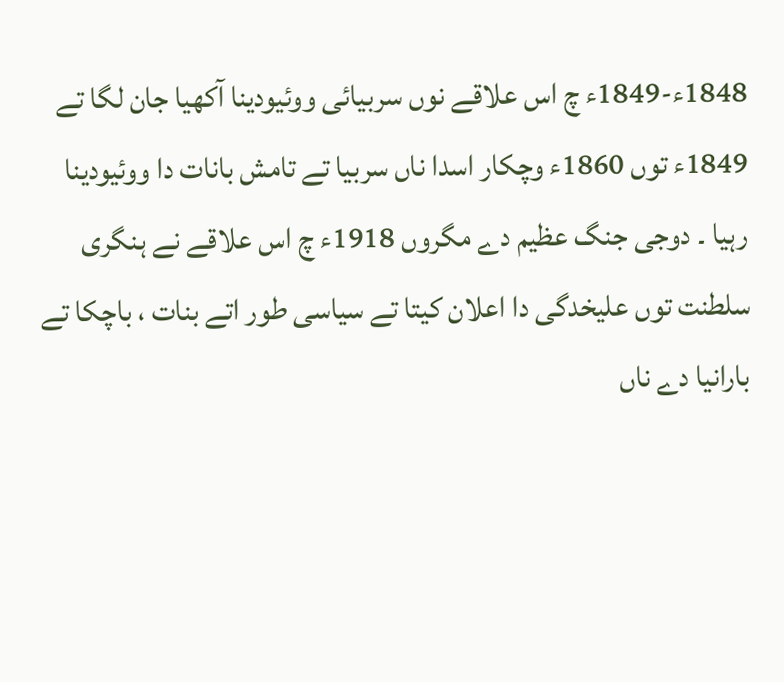1848ء-1849ء چ اس علاقے نوں سربیائی ووئیودینا آکھیا جان لگا تے 1849ء توں 1860ء وچکار اسدا ناں سربیا تے تامش بانات دا ووئیودینا رہیا ۔ دوجی جنگ عظیم دے مگروں 1918ء چ اس علاقے نے ہنگری سلطنت توں علیخدگی دا اعلان کیتا تے سیاسی طور اتے بنات ، باچکا تے بارانیا دے ناں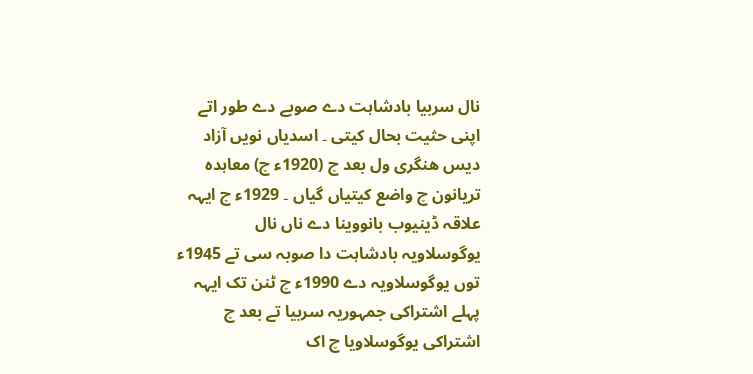نال سربیا بادشاہت دے صوبے دے طور اتے اپنی حثیت بحال کیتی ۔ اسدیاں نویں آزاد دیس ھنگری ول بعد چ (1920ء چ) معاہدہ تریانون چ واضع کیتیاں گیاں ۔ 1929ء چ ایہہ علاقہ ڈینیوب بانووینا دے ناں نال یوگوسلاویہ بادشاہت دا صوبہ سی تے 1945ء توں یوگوسلاویہ دے 1990ء چ ٹنن تک ایہہ پہلے اشتراکی جمہوریہ سربیا تے بعد چ اشتراکی یوگوسلاویا چ اک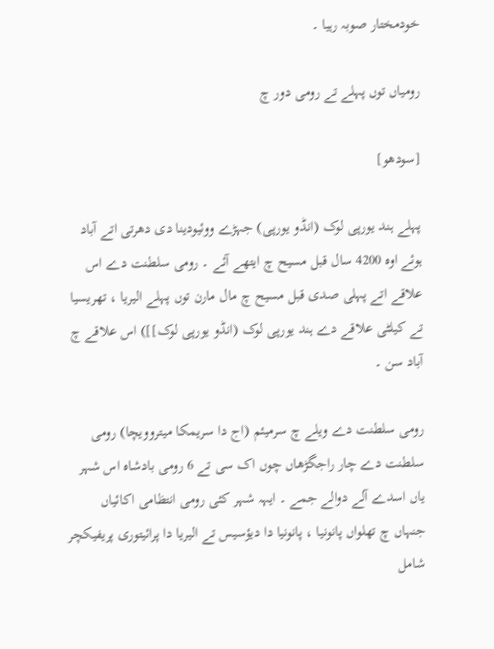خودمختار صوبہ رہیا ۔

رومیاں توں پہلے تے رومی دور چ

[سودھو]

پہلے ہند یورپی لوک (انڈو یورپی) جہڑے ووئیودینا دی دھرتی اتے آباد ہوئے اوہ 4200 سال قبل مسیح چ ایتھے آئے ۔ رومی سلطنت دے اس علاقے اتے پہلی صدی قبل مسیح چ مال مارن توں پہلے الیریا ، تھریسیا تے کیلٹی علاقے دے ہند یورپی لوک (انڈو یورپی لوک]]) اس علاقے چ آباد سن ۔

رومی سلطنت دے ویلے چ سرمیئم (اج دا سریمکا میتروویچا) رومی سلطنت دے چار راجگڑھاں چوں اک سی تے 6 رومی بادشاہ اس شہر یاں اسدے آلے دوالے جمے ۔ ایہہ شہر کئی رومی انتظامی اکائیاں جنہاں چ تھلواں پانونیا ، پانونیا دا دیؤسیس تے الیریا دا پرائیتوری پریفیکچر شامل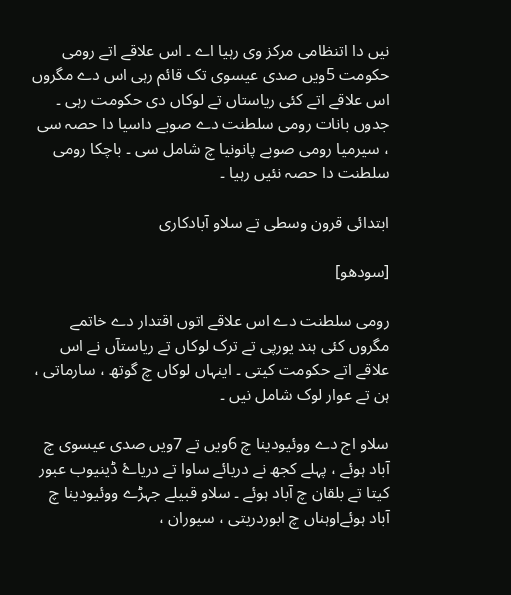نیں دا اتنظامی مرکز وی رہیا اے ۔ اس علاقے اتے رومی حکومت 5ویں صدی عیسوی تک قائم رہی اس دے مگروں اس علاقے اتے کئی ریاستاں تے لوکاں دی حکومت رہی ۔ جدوں بانات رومی سلطنت دے صوبے داسیا دا حصہ سی ، سیرمیا رومی صوبے پانونیا چ شامل سی ۔ باچکا رومی سلطنت دا حصہ نئیں رہیا ۔

ابتدائی قرون وسطی تے سلاو آبادکاری

[سودھو]

رومی سلطنت دے اس علاقے اتوں اقتدار دے خاتمے مگروں کئی ہند یورپی تے ترک لوکاں تے ریاستآں نے اس علاقے اتے حکومت کیتی ۔ اینہاں لوکاں چ گوتھ ، سارماتی ، ہن تے عوار لوک شامل نیں ۔

سلاو اج دے ووئیودینا چ 6ویں تے 7ویں صدی عیسوی چ آباد ہوئے ، پہلے کجھ نے دریائے ساوا تے دریاۓ ڈینیوب عبور کیتا تے بلقان چ آباد ہوئے ۔ سلاو قبیلے جہڑے ووئیودینا چ آباد ہوئےاوہناں چ ابوردریتی ، سیوران ،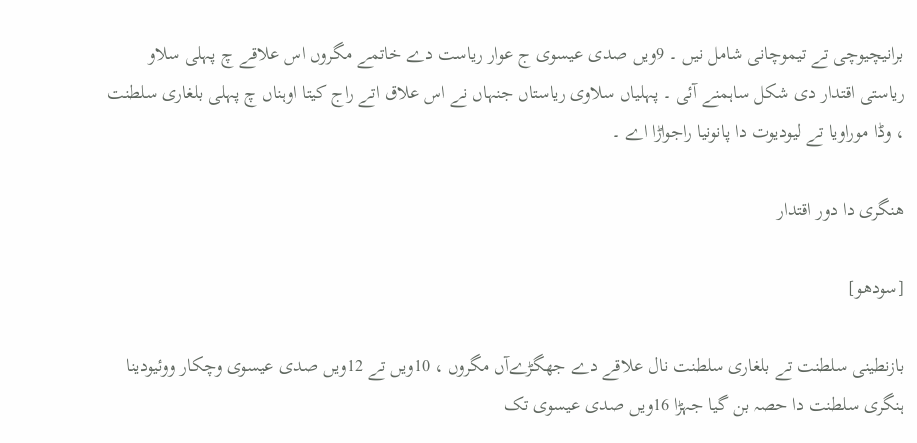برانیچیوچی تے تیموچانی شامل نیں ۔ 9ویں صدی عیسوی ج عوار ریاست دے خاتمے مگروں اس علاقے چ پہلی سلاو ریاستی اقتدار دی شکل ساہمنے آئی ۔ پہلیاں سلاوی ریاستاں جنہاں نے اس علاق اتے راج کیتا اوہناں چ پہلی بلغاری سلطنت ، وڈا موراویا تے لیودیوت دا پانونیا راجواڑا اے ۔

ھنگری دا دور اقتدار

[سودھو]

بازنطینی سلطنت تے بلغاری سلطنت نال علاقے دے جھگڑےآں مگروں ، 10ویں تے 12ویں صدی عیسوی وچکار ووئیودینا ہنگری سلطنت دا حصہ بن گیا جہڑا 16ویں صدی عیسوی تک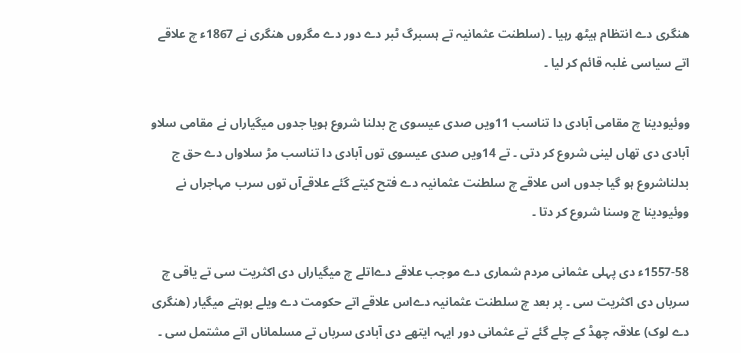ھنگری دے انتظام ہیٹھ رہیا ۔ (سلطنت عثمانیہ تے ہسبرگ ٹبر دے دور دے مگروں ھنگری نے 1867ء چ علاقے اتے سیاسی غلبہ قائم کر لیا ۔

ووئیودینا چ مقامی آبادی دا تناسب 11ویں صدی عیسوی ج بدلنا شروع ہویا جدوں میگیاراں نے مقامی سلاو آبادی دی تھاں لینی شروع کر دتی ۔ تے 14ویں صدی عیسوی توں آبادی دا تناسب مڑ سلاواں دے حق ج بدلناشروع ہو گیا جدوں اس علاقے چ سلطنت عثمانیہ دے فتح کیتے گئے علاقےآں توں سرب مہاجراں نے ووئیودینا چ وسنا شروع کر دتا ۔

1557-58ء دی پہلی عثمانی مردم شماری دے موجب علاقے دےاتلے چ میگیاراں دی اکثریت سی تے یاقی چ سرباں دی اکثریت سی ۔ پر بعد چ سلطنت عثمانیہ دےاس علاقے اتے حکومت دے ویلے بوہتے میگیار (ھنگری دے لوک) علاقہ چھڈ کے چلے گئے تے عثمانی دور ایہہ ایتھے دی آبادی سرباں تے مسلماناں اتے مشتمل سی ۔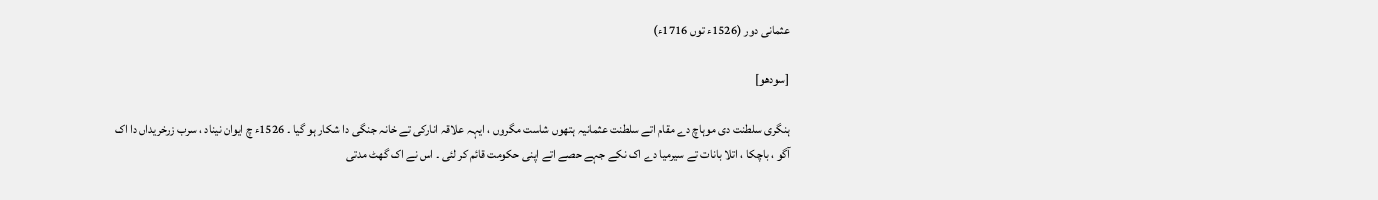عثمانی دور (1526ء توں 1716ء)

[سودھو]

ہنگری سلطنت دی موہاچ دے مقام اتے سلطنت عثمانیہ ہتھوں شاست مگروں ، ایہہ علاقہ انارکی تے خانہ جنگی دا شکار ہو گیا ۔ 1526ء چ ایوان نیناد ، سرب زرخریداں دا اک آگو ، باچکا ، اتلا بانات تے سیرمیا دے اک نکے جہے حصے اتے اپنی حکومت قائم کر لئی ۔ اس نے اک گھٹ مدتی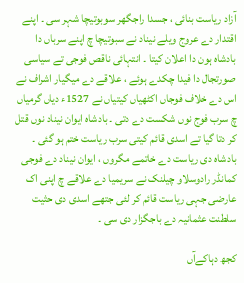آزاد ریاست بنائی ، جسدا راجگھر سوبوتیچا شہر سی ۔ اپنے اقتدار دے عروج ویلے نیناد نے سبوتیچا چ اپنے سرباں دا بادشاہ ہون دا اعلان کیتا ۔ انتہائی ناقص فوجی تے سیاسی صورتجال دا فیدا چکدے ہوئے ، علاقے دے میگیار اشراف نے اس دے خلاف فوجاں اکٹھیاں کیتیاں نے 1527ء دیاں گرمیاں چ سرب فوج نوں شکست دے دتی ۔ بادشاہ ایوان نیناد نوں قتل کر دتا گیا تے اسدی قائم کیتی سرب ریاست ختم ہو گئی ۔ بادشاہ دی ریاست دے خاتمے مگروں ، ایوان نیناد دے فوجی کمانڈر رادوسلاو چیلنک نے سریمیا دے علاقے چ اپنی اک عارضی جہی ریاست قائم کر لئی جتھے اسدی دی حثیت سلطنت عثمانیہ دے باجگزار دی سی ۔

کجھ دہاکےآں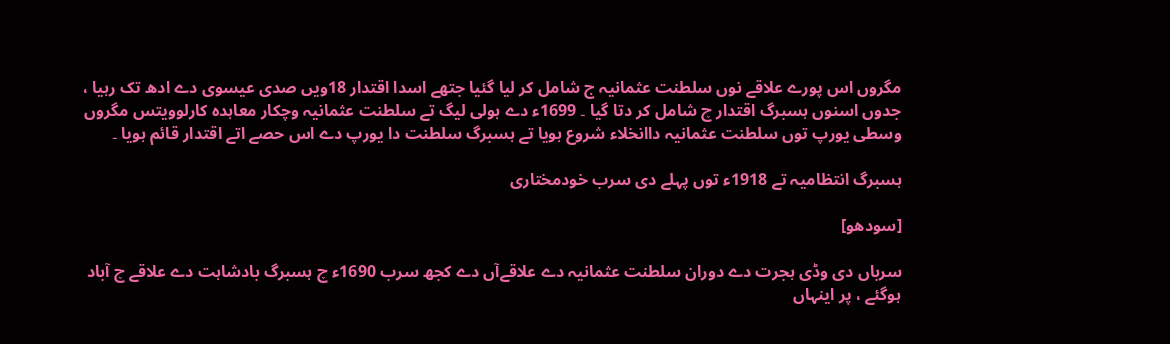مگروں اس پورے علاقے نوں سلطنت عثمانیہ ج شامل کر لیا گئیا جتھے اسدا اقتدار 18ویں صدی عیسوی دے ادھ تک رہیا ، جدوں اسنوں ہسبرگ اقتدار چ شامل کر دتا گیا ۔ 1699ء دے ہولی لیگ تے سلطنت عثمانیہ وچکار معاہدہ کارلوویتس مگروں وسطی یورپ توں سلطنت عثمانیہ داانخلاء شروع ہویا تے ہسبرگ سلطنت دا یورپ دے اس حصے اتے اقتدار قائم ہویا ۔

ہسبرگ انتظامیہ تے 1918ء توں پہلے دی سرب خودمختاری

[سودھو]

سرباں دی وڈی ہجرت دے دوران سلطنت عثمانیہ دے علاقےآں دے کجھ سرب 1690ء چ ہسبرگ بادشاہت دے علاقے چ آباد ہوگئے ، پر اینہاں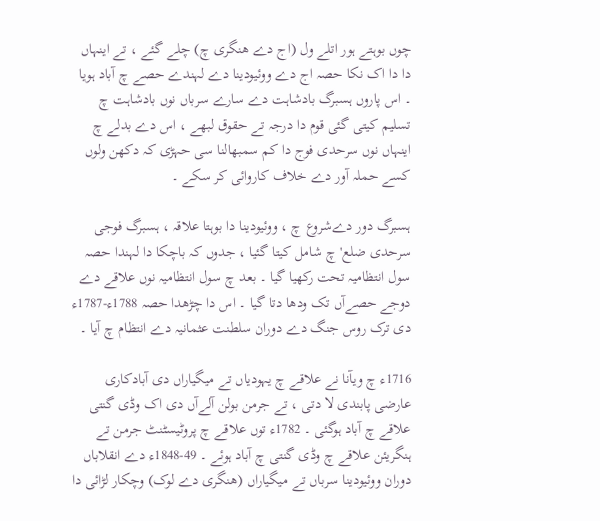چوں بوہتے ہور اتلے ول (اج دے ھنگری چ) چلے گئے ، تے اینہاں دا دا اک نکا حصہ اج دے ووئیودینا دے لہندے حصے چ آباد ہویا ۔ اس پاروں ہسبرگ بادشاہت دے سارے سرباں نوں بادشاہت چ تسلیم کیتی گئی قوم دا درجہ تے حقوق لبھے ، اس دے بدلے چ اینہاں نوں سرحدی فوج دا کم سمبھالنا سی حہڑی کہ دکھن ولوں کسے حملہ آور دے خلاف کاروائی کر سکے ۔

ہسبرگ دور دےشروع چ ، ووئیودینا دا بوہتا علاقہ ، ہسبرگ فوجی سرحدی ضلع' چ شامل کیتا گئیا ، جدوں کہ باچکا دا لہندا حصہ سول انتظامیہ تحت رکھیا گیا ۔ بعد چ سول انتظامیہ نوں علاقے دے دوجے حصےآں تک ودھا دتا گیا ۔ اس دا چڑھدا حصہ 1788ء-1787ء دی ترک روس جنگ دے دوران سلطنت عثمانیہ دے انتظام چ آیا ۔

1716ء چ ویآنا نے علاقے چ یہودیاں تے میگیاراں دی آبادکاری عارضی پابندی لا دتی ، تے جرمن بولن آلےآں دی اک وڈی گنتی علاقے چ آباد ہوگئی ۔ 1782ء توں علاقے چ پروٹیسٹنٹ جرمن تے ہنگریئن علاقے چ وڈی گنتی چ آباد ہوئے ۔ 49-1848ء دے انقلاباں دوران ووئیودینا سرباں تے میگیاراں (ھنگری دے لوک) وچکار لڑائی دا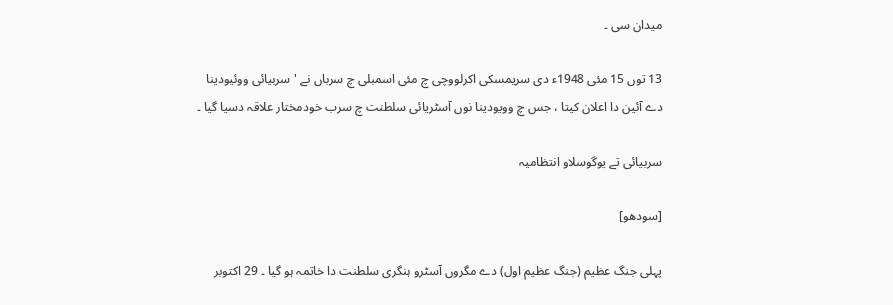میدان سی ۔

13 توں 15 مئی 1948ء دی سریمسکی اکرلووچی چ مئی اسمبلی چ سرباں نے 'سربیائی ووئیودینا دے آئین دا اعلان کیتا ، جس چ وویودینا نوں آسٹریائی سلطنت چ سرب خودمختار علاقہ دسیا گیا ۔

سربیائی تے یوگوسلاو انتظامیہ

[سودھو]

پہلی جنگ عظیم (جنگ عظیم اول) دے مگروں آسٹرو ہنگری سلطنت دا خاتمہ ہو گیا ۔ 29 اکتوبر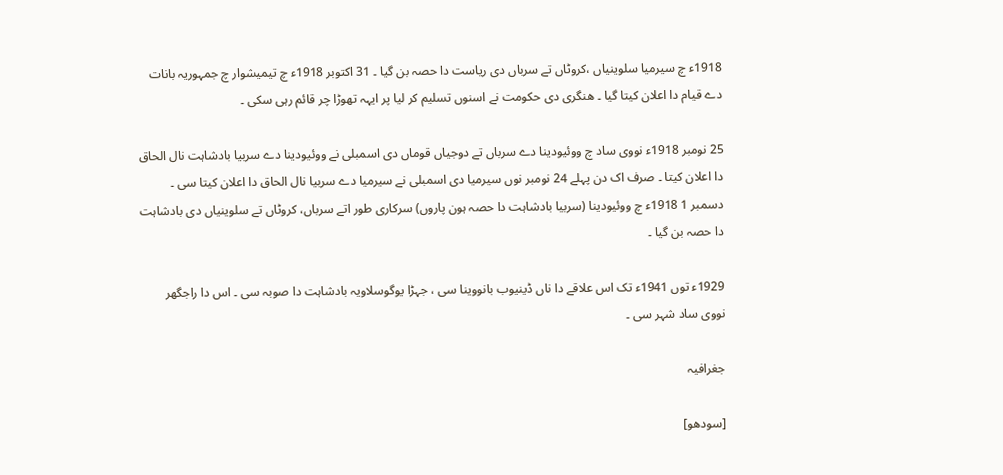1918ء چ سیرمیا سلوینیاں ،کروٹاں تے سرباں دی ریاست دا حصہ بن گیا ۔ 31 اکتوبر 1918ء چ تیمیشوار چ جمہوریہ بانات دے قیام دا اعلان کیتا گیا ۔ ھنگری دی حکومت نے اسنوں تسلیم کر لیا پر ایہہ تھوڑا چر قائم رہی سکی ۔

25 نومبر 1918ء نووی ساد چ ووئیودینا دے سرباں تے دوجیاں قوماں دی اسمبلی نے ووئیودینا دے سربیا بادشاہت نال الحاق دا اعلان کیتا ۔ صرف اک دن پہلے 24 نومبر نوں سیرمیا دی اسمبلی نے سیرمیا دے سربیا نال الحاق دا اعلان کیتا سی ۔ دسمبر 1 1918ء چ ووئیودینا (سربیا بادشاہت دا حصہ ہون پاروں) سرکاری طور اتے سرباں، کروٹاں تے سلوینیاں دی بادشاہت دا حصہ بن گیا ۔

1929ء توں 1941ء تک اس علاقے دا ناں ڈینیوب بانووینا سی ، جہڑا یوگوسلاویہ بادشاہت دا صوبہ سی ۔ اس دا راجگھر نووی ساد شہر سی ۔

جغرافیہ

[سودھو]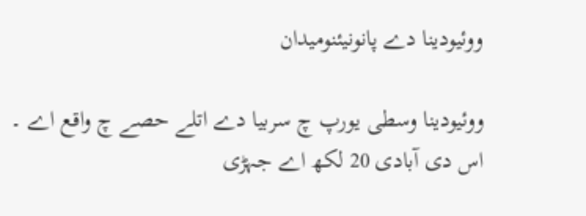ووئیودینا دے پانونیئنومیدان

ووئیودینا وسطی یورپ چ سربیا دے اتلے حصے چ واقع اے ۔ اس دی آبادی 20 لکھ اے جہڑی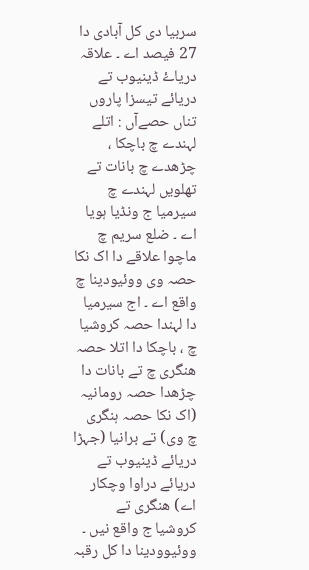سربیا دی کل آبادی دا 27 فیصد اے ۔ علاقہ دریاۓ ڈینیوب تے دریائے تیسزا پاروں تناں حصےآں : اتلے لہندے چ باچکا ، چڑھدے چ بانات تے تھلویں لہندے چ سیرمیا ج ونڈیا ہویا اے ۔ ضلع سریم چ ماچوا علاقے دا اک نکا حصہ وی ووئیودینا چ واقع اے ۔ اج سیرمیا دا لہندا حصہ کروشیا چ ، باچکا دا اتلا حصہ ھنگری چ تے بانات دا چڑھدا حصہ رومانیہ (اک نکا حصہ ہنگری چ وی) تے برانیا (جہڑا دریائے ڈینیوب تے دریائے دراوا وچکار اے) ھنگری تے کروشیا ج واقع نیں ۔ ووئیوودینا دا کل رقبہ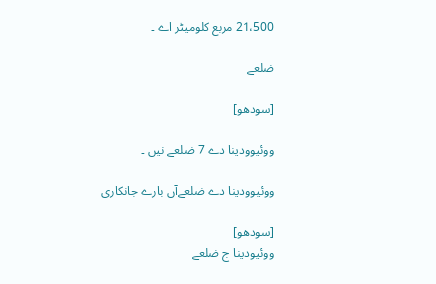21،500 مربع کلومیٹر اے ۔

ضلعے

[سودھو]

ووئیوودینا دے 7 ضلعے نیں ۔

ووئیوودینا دے ضلعےآں بارے جانکاری

[سودھو]
ووئیودینا ج ضلعے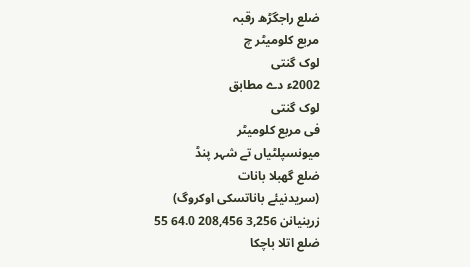ضلع راجگڑھ رقبہ
مربع کلومیٹر چ
لوک گنتی
2002ء دے مطابق
لوک گنتی
فی مربع کلومیٹر
میونسپلٹیاں تے شہر پنڈ
ضلع گھبلا بانات
(سریدنیئے باناتسکی اوکروگ)
زرینیانن 3,256 208,456 64.0 55
ضلع اتلا باچکا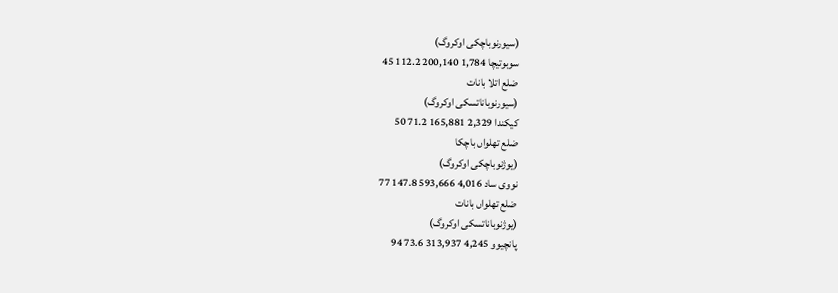(سیورنوباچکی اوکروگ)
سوبوتیچا 1,784 200,140 112.2 45
ضلع اتلا بانات
(سیورنوباناتسکی اوکروگ)
کیکندا 2,329 165,881 71.2 50
ضلع تھلواں باچکا
(یوژنوباچکی اوکروگ)
نووی ساد 4,016 593,666 147.8 77
ضلع تھلواں بانات
(یوژنوباناتسکی اوکروگ)
پانچیوو 4,245 313,937 73.6 94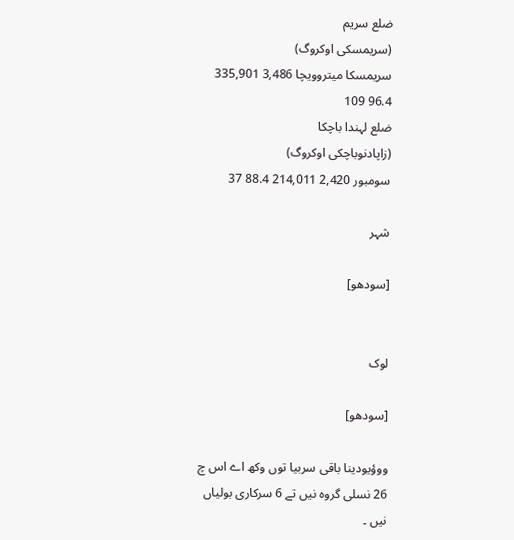ضلع سریم
(سریمسکی اوکروگ)
سریمسکا میتروویچا 3,486 335,901 96.4 109
ضلع لہندا باچکا
(زاپادنوباچکی اوکروگ)
سومبور 2,420 214,011 88.4 37

شہر

[سودھو]


لوک

[سودھو]

ووؤیودینا باقی سربیا توں وکھ اے اس چ 26 نسلی گروہ نیں تے 6 سرکاری بولیاں نیں ۔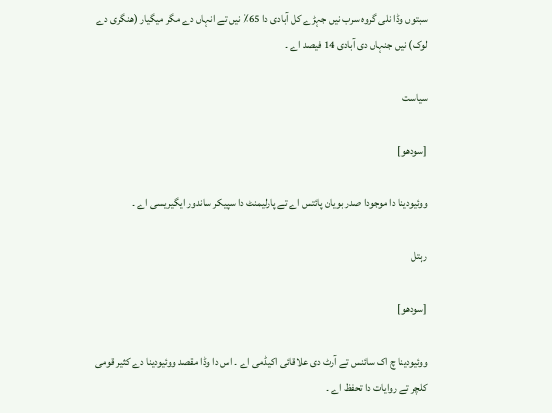سبتوں وڈا نلی گروہ سرب نیں جہڑے کل آبادی دا 65٪ نیں تے انہاں دے مگر میگیار (ھنگری دے لوک) نیں جنہاں دی آبادی 14 فیصد اے ۔

سیاست

[سودھو]

ووئیودینا دا موجودا صدر بویان پائتس اے تے پارلیمنٹ دا سپیکر ساندور ایگیریسی اے ۔

رہتل

[سودھو]

ووئیودینا چ اک سائنس تے آرٹ دی علاقائی اکیڈمی اے ۔ اس دا وڈا مقصد ووئیودینا دے کثیر قومی کلچر تے روایات دا تحفظ اے ۔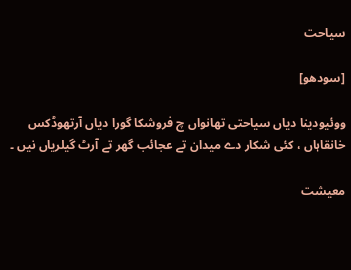سیاحت

[سودھو]

ووئیودینا دیاں سیاحتی تھانواں چ فروشکا گورا دیاں آرتھوڈکس خانقاہاں ، کئی شکار دے میدان تے عجائب گھر تے آرٹ گیلریاں نیں ۔

معیشت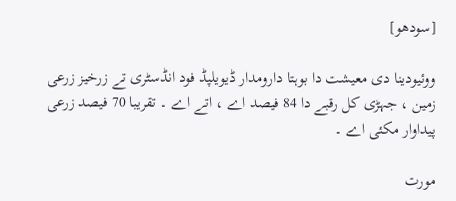[سودھو]

ووئیودینا دی معیشت دا بوہتا دارومدار ڈیویلپڈ فود انڈسٹری تے زرخیز زرعی زمین ، جہڑی کل رقبے دا 84 فیصد اے ، اتے اے ۔ تقریبا 70 فیصد زرعی پیداوار مکئی اے ۔

مورت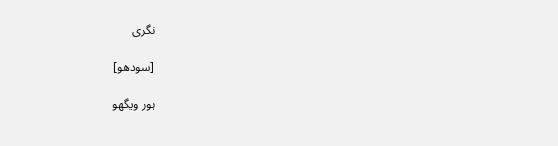نگری

[سودھو]

ہور ویگھو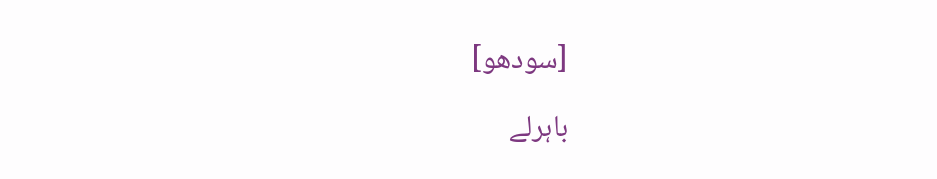[سودھو]

باہرلے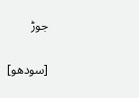جوڑ

[سودھو]